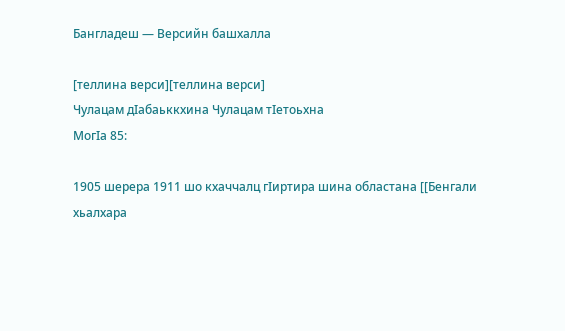Бангладеш — Версийн башхалла

[теллина верси][теллина верси]
Чулацам дӀабаьккхина Чулацам тӀетоьхна
МогӀа 85:

1905 шерера 1911 шо кхаччалц гIиртира шина областана [[Бенгали хьалхара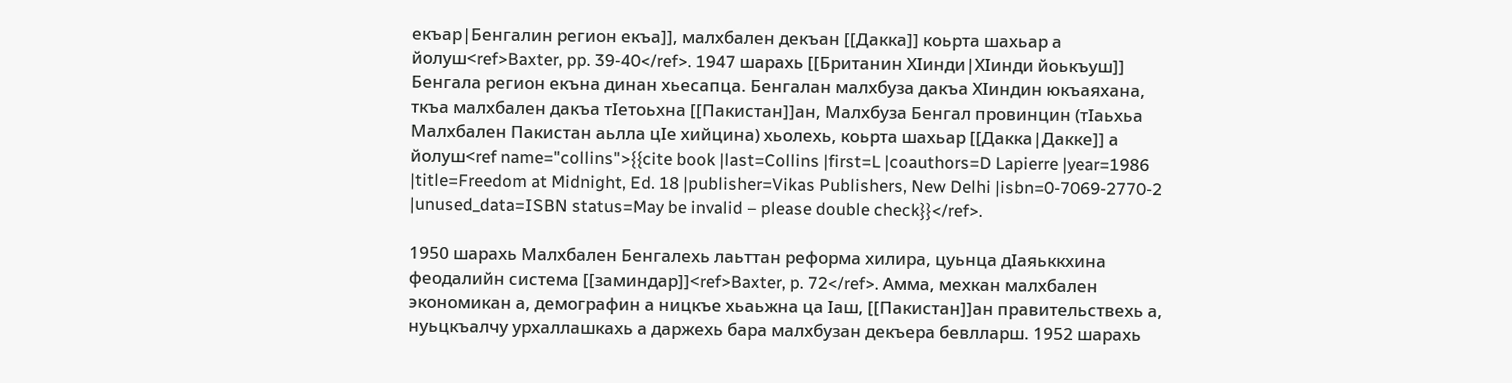екъар|Бенгалин регион екъа]], малхбален декъан [[Дакка]] коьрта шахьар а йолуш<ref>Baxter, pp. 39-40</ref>. 1947 шарахь [[Британин ХIинди|ХIинди йоькъуш]] Бенгала регион екъна динан хьесапца. Бенгалан малхбуза дакъа ХIиндин юкъаяхана, ткъа малхбален дакъа тIетоьхна [[Пакистан]]ан, Малхбуза Бенгал провинцин (тIаьхьа Малхбален Пакистан аьлла цIе хийцина) хьолехь, коьрта шахьар [[Дакка|Дакке]] а йолуш<ref name="collins">{{cite book |last=Collins |first=L |coauthors=D Lapierre |year=1986 |title=Freedom at Midnight, Ed. 18 |publisher=Vikas Publishers, New Delhi |isbn=0-7069-2770-2 |unused_data=ISBN status=May be invalid – please double check}}</ref>.

1950 шарахь Малхбален Бенгалехь лаьттан реформа хилира, цуьнца дIаяьккхина феодалийн система [[заминдар]]<ref>Baxter, p. 72</ref>. Амма, мехкан малхбален экономикан а, демографин а ницкъе хьаьжна ца Iаш, [[Пакистан]]ан правительствехь а, нуьцкъалчу урхаллашкахь а даржехь бара малхбузан декъера бевлларш. 1952 шарахь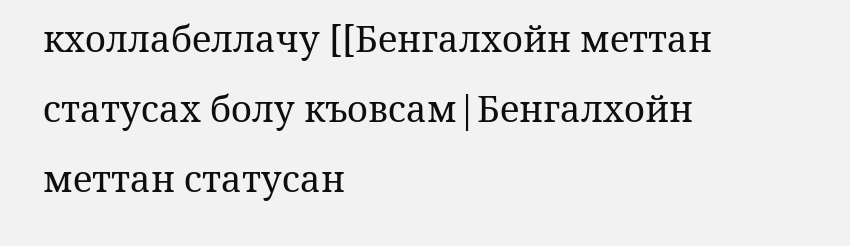кхоллабеллачу [[Бенгалхойн меттан статусах болу къовсам|Бенгалхойн меттан статусан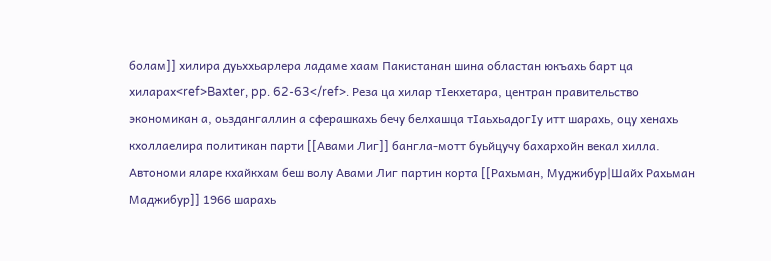болам]] хилира дуьххьарлера ладаме хаам Пакистанан шина областан юкъахь барт ца хиларах<ref>Baxter, pp. 62-63</ref>. Реза ца хилар тIекхетара, центран правительство экономикан а, оьздангаллин а сферашкахь бечу белхашца тIаьхьадогIу итт шарахь, оцу хенахь кхоллаелира политикан парти [[Авами Лиг]] бангла-мотт буьйцучу бахархойн векал хилла. Автономи яларе кхайкхам беш волу Авами Лиг партин корта [[Рахьман, Муджибур|Шайх Рахьман Маджибур]] 1966 шарахь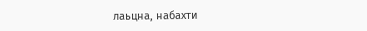лаьцна, набахти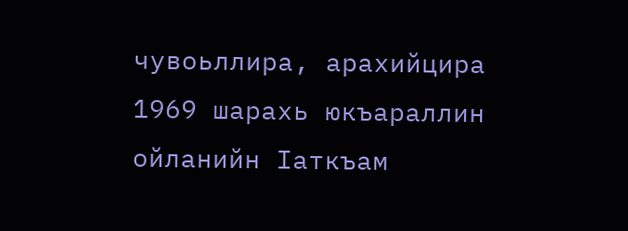чувоьллира, арахийцира 1969 шарахь юкъараллин ойланийн Iаткъам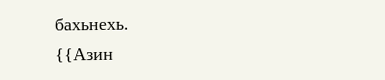бахьнехь.
{{Азин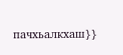пачхьалкхаш}}